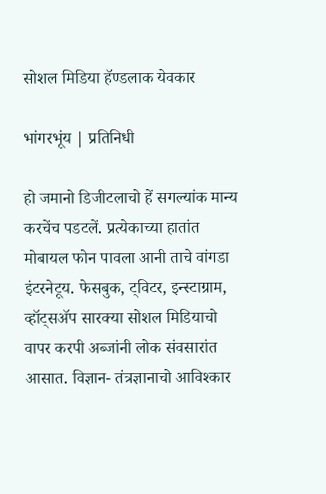सोशल मिडिया हॅण्डलाक येवकार

भांगरभूंय | प्रतिनिधी

हो जमानो डिजीटलाचो हें सगल्यांक मान्य करचेंच पडटलें. प्रत्येकाच्या हातांत मोबायल फोन पावला आनी ताचे वांगडा इंटरनेटूय. फेसबुक, ट्विटर, इन्स्टाग्राम, व्हॉट्सॲप सारक्या सोशल मिडियाचो वापर करपी अब्जांनी लोक संवसारांत आसात. विज्ञान- तंत्रज्ञानाचो आविश्कार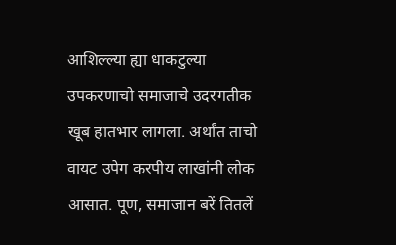आशिल्ल्या ह्या धाकटुल्या उपकरणाचो समाजाचे उदरगतीक खूब हातभार लागला. अर्थांत ताचो वायट उपेग करपीय लाखांनी लोक आसात. पूण, समाजान बरें तितलें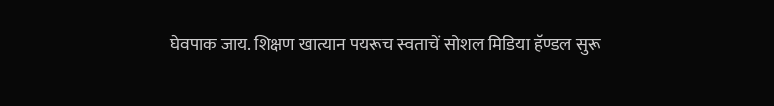घेवपाक जाय. शिक्षण खात्यान पयरूच स्वताचें सोशल मिडिया हॅण्डल सुरू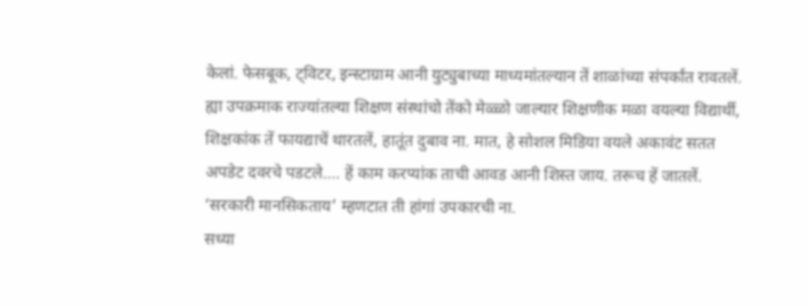केलां. फेसबूक, ट्विटर, इन्स्टाग्राम आनी युट्युबाच्या माध्यमांतल्यान तें शाळांच्या संपर्कांत रावतलें. ह्या उपक्रमाक राज्यांतल्या शिक्षण संस्थांचो तेंको मेळ्ळो जाल्यार शिक्षणीक मळा वयल्या विद्यार्थी, शिक्षकांक तें फायद्याचें थारतलें, हातूंत दुबाव ना. मात, हे सोशल मिडिया वयले अकावंट सतत अपडेट दवरचे पडटले…. हें काम करप्यांक ताची आवड आनी शिस्त जाय. तरूच हें जातलें. ‘सरकारी मानसिकताय’ म्हणटात ती हांगां उपकारची ना.
सध्या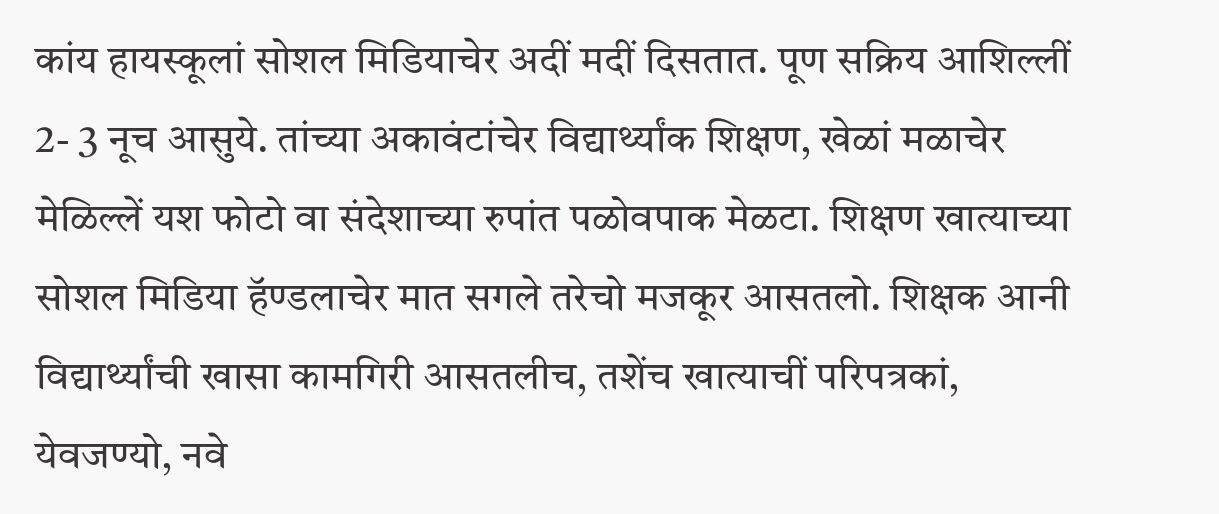कांय हायस्कूलां सोशल मिडियाचेर अदीं मदीं दिसतात. पूण सक्रिय आशिल्लीं 2- 3 नूच आसुये. तांच्या अकावंटांचेर विद्यार्थ्यांक शिक्षण, खेळां मळाचेर मेळिल्लें यश फोटो वा संदेशाच्या रुपांत पळोवपाक मेळटा. शिक्षण खात्याच्या सोशल मिडिया हॅण्डलाचेर मात सगले तरेचो मजकूर आसतलो. शिक्षक आनी विद्यार्थ्यांची खासा कामगिरी आसतलीच, तशेंच खात्याचीं परिपत्रकां, येवजण्यो, नवे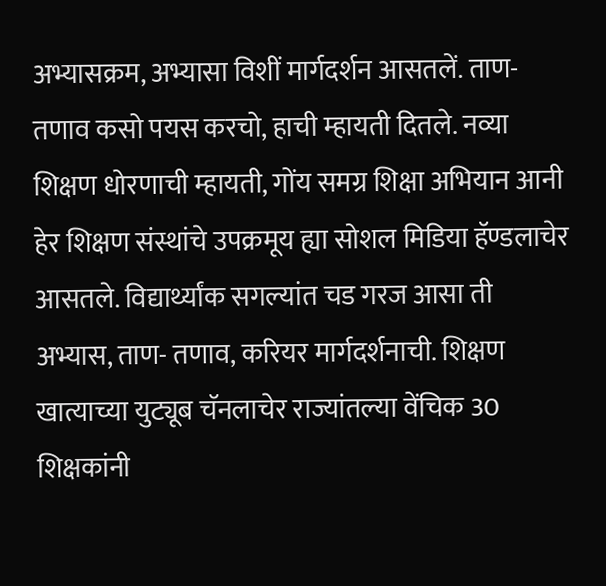अभ्यासक्रम, अभ्यासा विशीं मार्गदर्शन आसतलें. ताण- तणाव कसो पयस करचो, हाची म्हायती दितले. नव्या शिक्षण धोरणाची म्हायती, गोंय समग्र शिक्षा अभियान आनी हेर शिक्षण संस्थांचे उपक्रमूय ह्या सोशल मिडिया हॅण्डलाचेर आसतले. विद्यार्थ्यांक सगल्यांत चड गरज आसा ती अभ्यास, ताण- तणाव, करियर मार्गदर्शनाची. शिक्षण खात्याच्या युट्यूब चॅनलाचेर राज्यांतल्या वेंचिक 30 शिक्षकांनी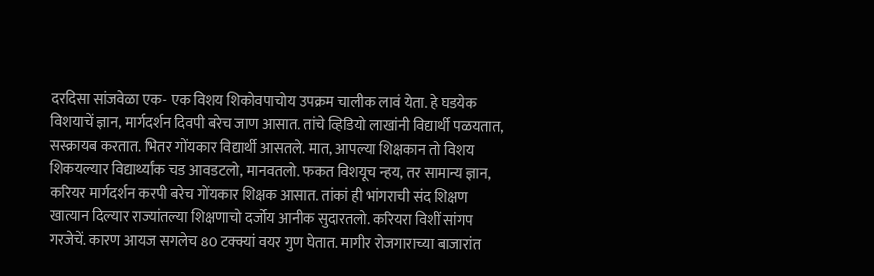दरदिसा सांजवेळा एक- एक विशय शिकोवपाचोय उपक्रम चालीक लावं येता. हे घडयेक विशयाचें ज्ञान, मार्गदर्शन दिवपी बरेच जाण आसात. तांचे व्हिडियो लाखांनी विद्यार्थी पळयतात, सस्क्रायब करतात. भितर गोंयकार विद्यार्थी आसतले. मात, आपल्या शिक्षकान तो विशय शिकयल्यार विद्यार्थ्यांक चड आवडटलो, मानवतलो. फकत विशयूच न्हय, तर सामान्य ज्ञान, करियर मार्गदर्शन करपी बरेच गोंयकार शिक्षक आसात. तांकां ही भांगराची संद शिक्षण खात्यान दिल्यार राज्यांतल्या शिक्षणाचो दर्जोय आनीक सुदारतलो. करियरा विशीं सांगप गरजेचें. कारण आयज सगलेच 80 टक्क्यां वयर गुण घेतात. मागीर रोजगाराच्या बाजारांत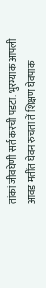तांकां जीवघेणी सर्त करची पडटा. भुरग्याक आपली आवड मतींत घेवन रुचता तें शिक्षण घेवपाक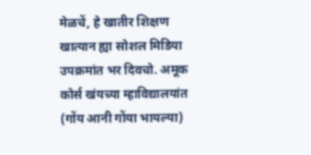मेळचें, हे खातीर शिक्षण खात्यान ह्या सोशल मिडिया उपक्रमांत भर दिवचो. अमूक कोर्स खंयच्या म्हाविद्यालयांत (गोंय आनी गोंया भायल्या)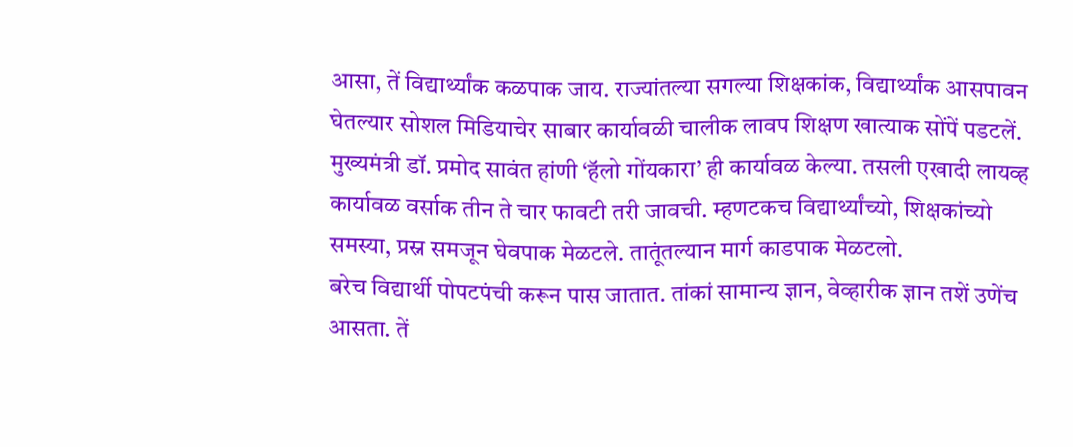आसा, तें विद्यार्थ्यांक कळपाक जाय. राज्यांतल्या सगल्या शिक्षकांक, विद्यार्थ्यांक आसपावन घेतल्यार सोशल मिडियाचेर साबार कार्यावळी चालीक लावप शिक्षण खात्याक सोंपें पडटलें. मुख्यमंत्री डॉ. प्रमोद सावंत हांणी ‘हॅलो गोंयकारा’ ही कार्यावळ केल्या. तसली एखादी लायव्ह कार्यावळ वर्साक तीन ते चार फावटी तरी जावची. म्हणटकच विद्यार्थ्यांच्यो, शिक्षकांच्यो समस्या, प्रस्न समजून घेवपाक मेळटले. तातूंतल्यान मार्ग काडपाक मेळटलो.
बरेच विद्यार्थी पोपटपंची करून पास जातात. तांकां सामान्य ज्ञान, वेव्हारीक ज्ञान तशें उणेंच आसता. तें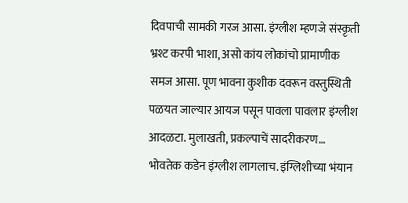दिवपाची सामकी गरज आसा. इंग्लीश म्हणजे संस्कृती भ्रश्ट करपी भाशा, असो कांय लोकांचो प्रामाणीक समज आसा. पूण भावना कुशीक दवरून वस्तुस्थिती पळयत जाल्यार आयज पसून पावला पावलार इंग्लीश आदळटा. मुलाखती, प्रकल्पाचें सादरीकरण… भोवतेक कडेन इंग्लीश लागलाच. इंग्लिशीच्या भंयान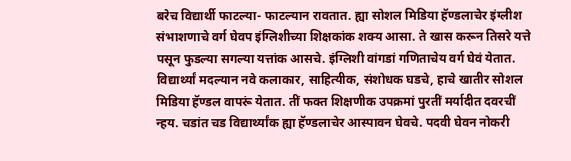बरेच विद्यार्थी फाटल्या- फाटल्यान रावतात. ह्या सोशल मिडिया हॅण्डलाचेर इंग्लीश संभाशणाचे वर्ग घेवप इंग्लिशीच्या शिक्षकांक शक्य आसा. ते खास करून तिसरे यत्ते पसून फुडल्या सगल्या यत्तांक आसचे. इंग्लिशी वांगडां गणिताचेय वर्ग घेवं येतात. विद्यार्थ्यां मदल्यान नवे कलाकार, साहित्यीक, संशोधक घडचे, हाचे खातीर सोशल मिडिया हॅण्डल वापरूं येतात. तीं फक्त शिक्षणीक उपक्रमां पुरतीं मर्यादीत दवरचीं न्हय. चडांत चड विद्यार्थ्यांक ह्या हॅण्डलाचेर आस्पावन घेवचे. पदवी घेवन नोकरी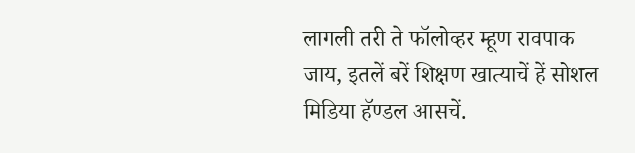लागली तरी ते फॉलोव्हर म्हूण रावपाक जाय, इतलें बरें शिक्षण खात्याचें हें सोशल मिडिया हॅण्डल आसचें.